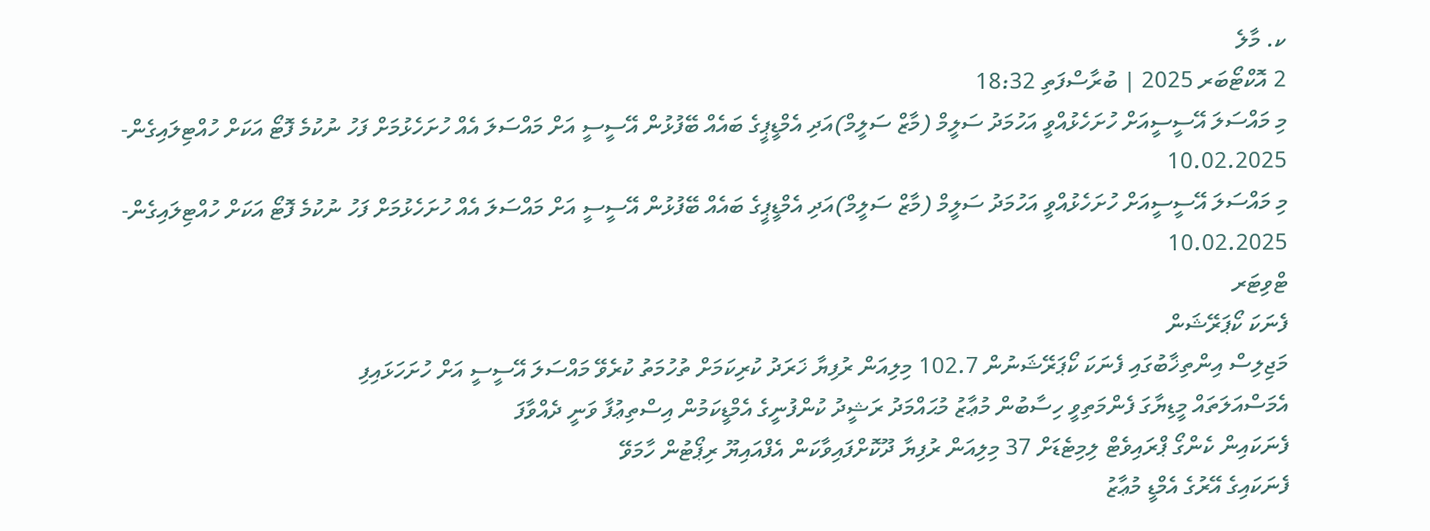ކ. މާލެ
2 އޮކްޓޯބަރ 2025 | ބުރާސްފަތި 18:32
މި މައްސަލަ އޭސީސީއަށް ހުށަހެޅުއްވީ އަހުމަދު ސަލީމް (މާޒް ސަލީމް)އަދި އެމްޑީޕީގެ ބައެއް ބޭފުޅުން އޭސީސީ އަށް މައްސަލަ އެއް ހުށަހެޅުމަށް ފަހު ނުކުމެ ފޮޓޯ އަކަށް ހުއްޓިލައިގެން- 10.02.2025
މި މައްސަލަ އޭސީސީއަށް ހުށަހެޅުއްވީ އަހުމަދު ސަލީމް (މާޒް ސަލީމް)އަދި އެމްޑީޕީގެ ބައެއް ބޭފުޅުން އޭސީސީ އަށް މައްސަލަ އެއް ހުށަހެޅުމަށް ފަހު ނުކުމެ ފޮޓޯ އަކަށް ހުއްޓިލައިގެން- 10.02.2025
ޓްވިޓަރ
ފެނަކަ ކޯޕަރޭޝަން
މަޖިލިސް އިންތިޚާބުގައި ފެނަކަ ކޯޕަރޭޝަނުން 102.7 މިލިއަން ރުފިޔާ ޚަރަދު ކުރިކަމަށް ތުހުމަތު ކުރެވޭ މައްސަލަ އޭސީސީ އަށް ހުށަހަޅައިފި
އެމަސްއަލަތައް މީޑިޔާގަ ފެންމަތިވީ ހިސާބުން މުޢާޒު މުޙައްމަދު ރަޝީދު ކުންފުނީގެ އެމްޑީކަމުން އިސްތިޢުފާ ވަނީ ދެއްވާފަ
ފެނަކައިން ކެންގޯ ޕްރައިވެޓް ލިމިޓެޑަށް 37 މިލިއަން ރުފިޔާ ދޫކޮށްފައިވާކަން އެފްއައިޔޫ ރިޕޯޓުން ހާމަވޭ
ފެނަކައިގެ އޭރުގެ އެމްޑީ މުޢާޒު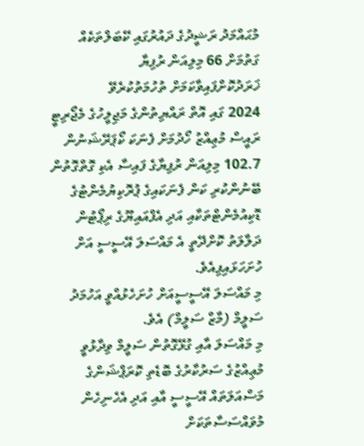މުޙައްމަދު ރަޝީދުގެ ދައުރުގައި ކޭބަލްތަކެއް ގަތުމަށް 66 މިލިއަން ރުފިޔާ ޚަރަދުކޮށްފައިވާކަމަށް ތުހުމަތުކުރެވޭ
2024 ގައި އޮތް ރައްޔިތުންގެ މަޖިލީހުގެ މެޖޯރިޓީ ރައީސް މުޢިއްޒު ހޯދުމަށް ފެނަކަ ކޯޕަރޭޝަނުން 102.7 މިލިއަން ރުފިޔާގެ ފައިސާ އެކި ގޮތްގޮތުން ބޭނުންކުރި ކަން ފެނަކައިގެ ޕުރޮކިޔުމެންޓުގެ ޑޮކިއުމެންޓްތަކާއި އަދި އެފްއައިޔޫގެ ރިޕޯޓުން ދަލާލަތު ކޮށްދޭތީ އެ މައްސަލަ އޭސީސީ އަށް ހުށަހަޅައިފިއެވެ.
މި މައްސަލަ އޭސީސީއަށް ހުށަހެޅުއްވީ އަހުމަދު ސަލީމް (މާޒް ސަލީމް) އެވެ.
މި މައްސަލަ އާއި ގުޅޭގޮތުން ސަލީމް ވިދާޅުވީ މުޢިއްޒުގެ ސަރުކާރުގެ ބޮޑެތި ކޮރަޕްޝަންގެ މަސްއަލަތައް އޭސީސީ އާއި އަދި އެހެނިހެން މުވައްސަސާތަކަށް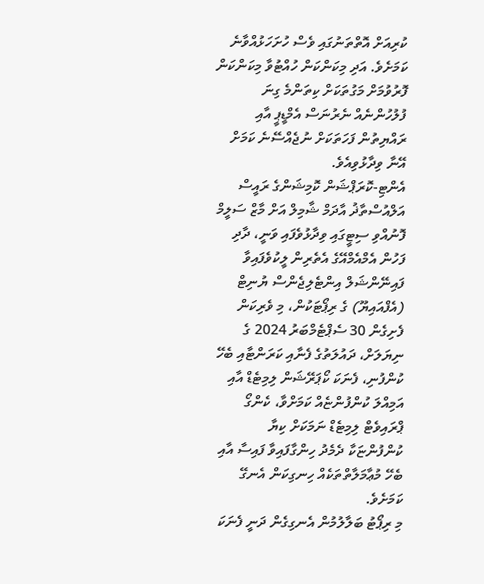ކުރިއަށް އޮތްތަނުގައި ވެސް ހުށަހަޅުއްވާނެ ކަމަށެވެ. އަދި މިކަންކަން ހުއްޓުވާ މިކަންކަން ފޮރުވުމަށް މަގުތަކަށް ކިތަންމެ ގިނަ ފުލުހުންނެއް ނެރުނަސް އެމްޑީޕީ އާއި ރައްޔިތުން ފަހަތަކަށް ނުޖެއްސޭނެ ކަމަށް އޭނާ ވިދާޅުވިއެވެ.
އެންޓި-ކޮރަޕްޝަން ކޮމިޝަންގެ ރައީސް އަލްއުސްތާޛު އާދަމް ޝާމިލް އަށް މާޒް ސަލީމް ފޮނުއްވި ސިޓީގައި ވިދާޅުވެފައި ވަނީ، ދާދި ފަހުން އެމްއެމްއޭގެ އެތެރިން ލީކުވެފައިވާ ފައިނޭންޝަލް އިންޓެލިޖެންސް ޔުނިޓް (އެފްއައިޔޫ) ގެ ރިޕޯޓަކުން، މި ވެރިކަން ފެށިގެން 30 ސެޕްޓެމްބަރު 2024 ގެ ނިޔަލަށް، ދައުލަތުގެ ފެނާއި ކަރަންޓާއި ބެހޭ ކުންފުނި، ފެނަކަ ކޯޕަރޭޝަން ލިމިޓެޑް އާއި އަމިއްލަ ކުންފުންޏެއް ކަމަށްވާ، ކެންގޯ ޕްރައިވެޓް ލިމިޓެޑް ނަމަކަށް ކިޔާ ކުންފުންޏަކާ ދެމެދު ހިންގާފައިވާ ފައިސާ އާއި ބެހޭ މުޢާމަލާތްތަކެއް ހިނގިކަން އެނގޭ ކަމަށެވެ.
މި ރިޕޯޓު ބަލާލުމުން އެނގިގެން ދަނީ ފެނަކަ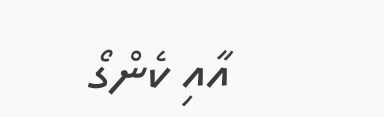އާއި ކެންގޯ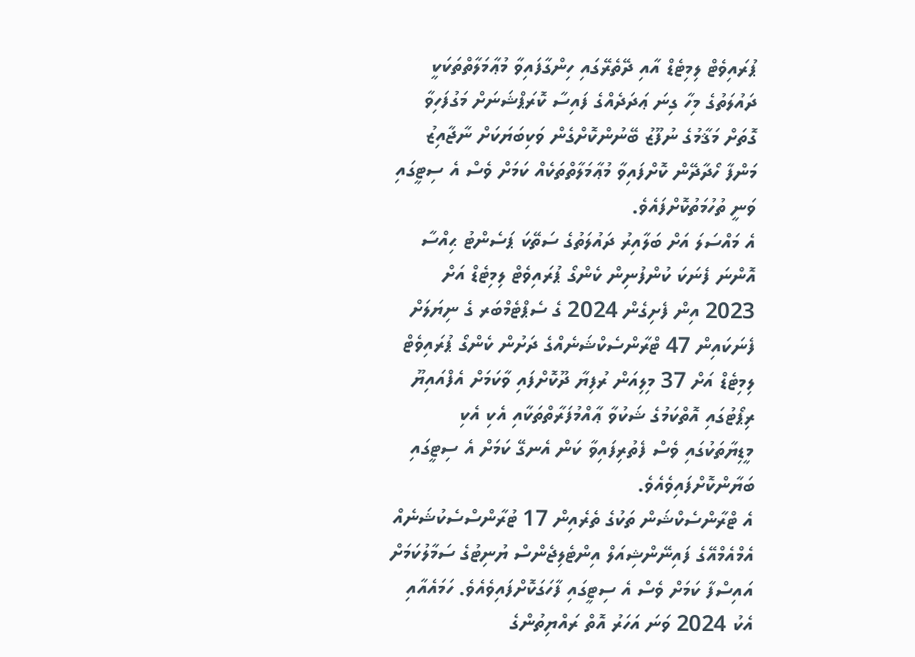ޕުރައިވެޓް ލިމިޓެޑް އާއި ދޭތެރޭގައި ހިންގާފައިވާ މުޢާމަލާތްތަކަކީ ދައުލަތުގެ މިހާ ގިނަ ޢަދަދެއްގެ ފައިސާ ކޮރަޕްޝަނަށް މަގުފަހިވާ ގޮތަށް މަޤާމުގެ ނުފޫޒު ބޭނުންކޮށްގެން ވަކިބަޔަކަށް ނާޖާއިޒު މަންފާ ހޯދާދޭން ކޮށްފައިވާ މުޢާމަލާތްތަކެއް ކަމަށް ވެސް އެ ސިޓީގައި ވަނީ ތުހުމަތުކޮށްފައެވެ.
އެ މައްސަލަ އަށް ބަލާއިރު ދައުލަތުގެ ސަތޭކަ ޕަސެންޓު ޙިއްސާ އޮންނަ ފެނަކަ ކުންފުނިން ކެންގޯ ޕުރައިވެޓް ލިމިޓެޑް އަށް 2023 އިން ފެށިގެން 2024 ގެ ސެޕްޓެމްބަރ ގެ ނިޔަލަށް ފެނަކައިން 47 ޓްރާންސެކްޝަނެއްގެ ދަށުން ކެންގޯ ޕުރައިވެޓް ލިމިޓެޑް އަށް 37 މިލިއަން ރުފިޔާ ދޫކޮށްފައި ވާކަމަށް އެފްއައިޔޫ ރިޕޯޓުގައި އޮތްކަމުގެ ޝަކުވާ ޢާއްމުފަރާތްތަކާއި އެކި އެކި މީޑިޔާތަކުގައި ވެސް ފެތުރިފައިވާ ކަން އެނގޭ ކަމަށް އެ ސިޓީގައި ބަޔާންކޮށްފައިވެއެވެ.
އެ ޓްރާންސެކްޝަން ތަކުގެ ތެރެއިން 17 ޓުރާންސްސެކުޝަނެއް އެމްއެމްއޭގެ ފައިނޭންޝިއަލް އިންޓެލިޖެންސް ޔުނިޓުގެ ސަމާލުކަމަށް އައިސްފާ ކަމަށް ވެސް އެ ސިޓީގައި ފާހަގަކޮށްފައިވެއެވެ. ހަމައެއާއި އެކު 2024 ވަނަ އަހަރު އޮތް ރައްޔިތުންގެ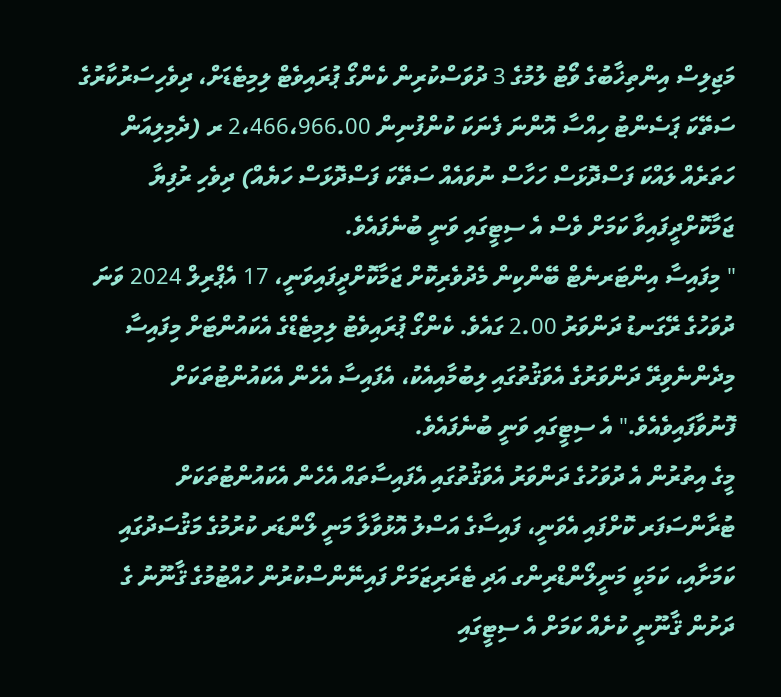މަޖިލިސް އިންތިޚާބުގެ ވޯޓު ލުމުގެ 3 ދުވަސްކުރިން ކެންގޯ ޕުރައިވެޓް ލިމިޓެޑަށް، ދިވެހިސަރުކާރުގެ ސަތޭކަ ޕަސެންޓު ހިއްސާ އޮންނަ ފެނަކަ ކުންފުނިން 2،466،966.00 ރ (ދެމިލިއަން ހަތަރެއް ލައްކަ ފަސްދޮޅަސް ހަހާސް ނުވައެއް ސަތޭކަ ފަސްދޮޅަސް ހަޔެއް) ދިވެހި ރުފިޔާ ޖަމާކޮށްދީފައިވާ ކަމަށް ވެސް އެ ސިޓީގައި ވަނީ ބުނެފައެވެ.
" މިފައިސާ އިންޓަރނެޓް ބޭންކިން މެދުވެރިކޮށް ޖަމާކޮށްދީފައިވަނީ، 17 އެޕްރިލް 2024 ވަނަ ދުވަހުގެ ރޭގަނޑު ދަންވަރު 2.00 ގައެވެ. ކެންގޯ ޕުރައިވެޓު ލިމިޓެޑްގެ އެކައުންޓަށް މިފައިސާ މިދެންނެވިރޭ ދަންވަރުގެ އެވަޤުތުގައި ލިބުމާއިއެކު، އެފައިސާ އެހެން އެކައުންޓުތަކަށް ފޮނުވާފައިވެއެވެ." އެ ސިޓީގައި ވަނީ ބުނެފައެވެ.
މީގެ އިތުރުން އެ ދުވަހުގެ ދަންވަރު އެވަޤުތުގައި އެފައިސާތައް އެހެން އެކައުންޓުތަކަށް ޓުރާންސަފަރ ކޮށްފައި އެވަނީ، ފައިސާގެ އަސްލު އޮޅުވާލާ މަނީ ލޯންޑަރ ކުރުމުގެ މަޤުސަދުގައި ކަމަށާއި، ކަމަކީ މަނީލޯންޑްރިންގ އަދި ޓެރަރިޒަމަށް ފައިނޭންސްކުރުން ހުއްޓުމުގެ ޤާނޫނު ގެ ދަށުން ޤާނޫނީ ކުށެއް ކަމަށް އެ ސިޓީގައި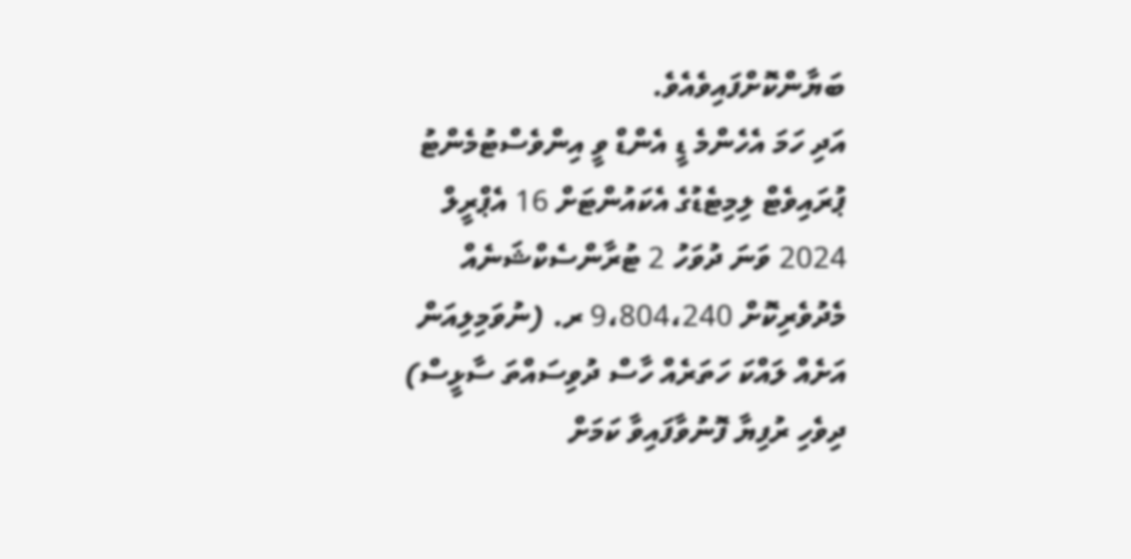ބަޔާންކޮށްފައިވެއެވެ.
އަދި ހަމަ އެހެންމެ ޑީ އެންޑް ވީ އިންވެސްޓުމެންޓު ޕުރައިވެޓް ލިމިޓެޑުގެ އެކައުންޓަށް 16 އެޕްރީލް 2024 ވަނަ ދުވަހު 2 ޓުރާންސެކްޝަނެއް މެދުވެރިކޮށް 9،804،240 ރ. (ނުވަމިލިއަން އަށެއް ލައްކަ ހަތަރެއް ހާސް ދުވިސައްތަ ސާޅީސް) ދިވެހި ރުފިޔާ ފޮނުވާފައިވާ ކަމަށް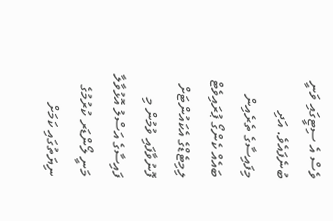ވެސް އެ ސިޓީގައި ވަނީ ބުނެފައެވެ. އަދި މިފައިސާގެ ތެރެއިން ބައެއް ކެންގޯ ޕުރައިވެޓް ލިމިޓެޑްގެ އެކައުންޓަށް ފޮނުވާފައި ވުމުން މި ފައިސާގެ އަސްލު އޮޅުވާލާ މަނީ ލޯންޑަރ ކުރުމުގެ ނިޔަތުގައި ކަމަށް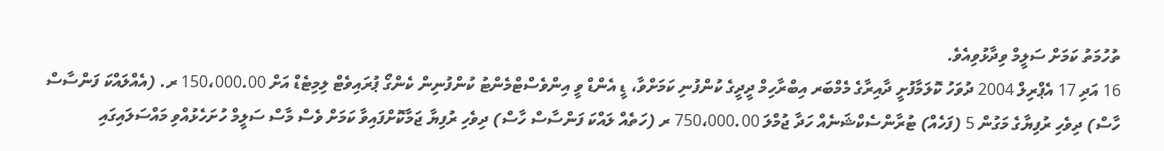ތުހުމަތު ކަމަށް ސަލީމް ވިދާޅުވިއެވެ.
16 އަދި 17 އެޕްރިލް 2004 ދުވަހު ކޮލަމާފުށީ ދާއިރާގެ މެމްބަރ އިބްރާހިމް ދީދީގެ ކުންފުނި ކަމަށްވާ، ޑީ އެންޑް ވީ އިންވެސްޓްމެންޓު ކުންފުނިން ކެންގޯ ޕުރައިވެޓް ލިމިޓެޑް އަށް 150،000.00 ރ. (އެއްލައްކަ ފަންސާސް ހާސް) ދިވެހި ރުފިޔާގެ މަގުން 5 (ފަހެއް) ޓުރާންސެކްޝަނެއް ހަދާ ޖުމްލަ 750،000.00 ރ (ހަތެއް ލައްކަ ފަންސާސް ހާސް) ދިވެހި ރުފިޔާ ޖަމާކޮށްފައިވާ ކަމަށް ވެސް މާސް ސަލީމް ހުށަހެޅުއްވި މައްސަލައިގައި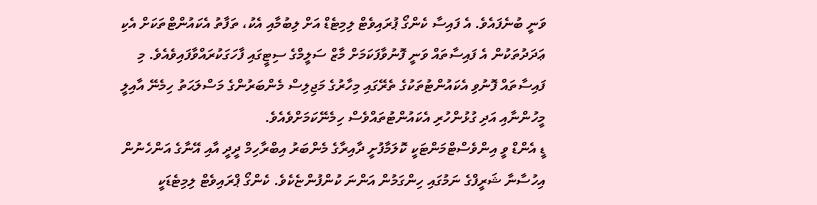ވަނީ ބުނެފައެވެ. އެ ފައިސާ ކެންގޯ ޕުރައިވެޓް ލިމިޓެޑް އަށް ލިބުމާއި އެކު، ތަފާތު އެކައުންޓްތަކަށް އެކި ޢަދަދުތަކުން އެ ފައިސާތައް ވަނީ ފޮނުވާފަކަމަށް މާޒް ސަލީމްގެ ސިޓީގައި ފާހަގަކުރައްވާފައިވެއެވެ. މި ފައިސާތައް ފޮނުވި އެކައުންޓުތަކުގެ ތެރޭގައި މިހާރުގެ މަޖިލިސް މެންބަރުންގެ މަސްލަޙަތު ހިމެނޭ އާއިލީ މީހުންނާއި އަދި ގުޅުންހުރި އެކައުންޓުތައްވެސް ހިމެނޭކަމަށްވެއެވެ.
ޑީ އެންޑް ވީ އިންވެސްޓްމަންޓަކީ ކޮލަމާފުށީ ދާއިރާގެ މެންބަރު އިބްރާހިމް ދީދީ އާއި އޭނާގެ އަންހެނުން އިހުސާނާ ޝަރީފްގެ ނަމުގައި ހިންގަމުން އަންނަ ކުންފުންޏެކެވެ. ކެންގޯ ޕްރައިވެޓް ލިމިޓެޑަކީ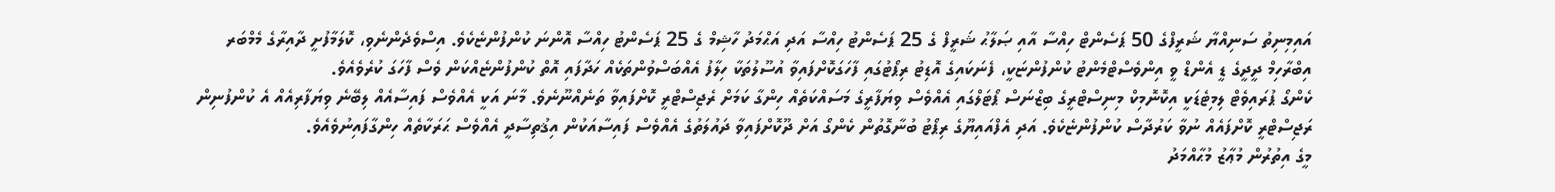އައިމިނިތު ސަނިއްޔާ ޝަރީފްގެ 50 ޕަސެންޓް ހިއްސާ އާއި ޞަލާޙު ޝަރީފް ގެ 25 ޕަސެންޓު ހިއްސާ އަދި އަޙްމަދު ހާޝިމް ގެ 25 ޕަސެންޓު ހިއްސާ އޮންނަ ކުންފުންޏެކެވެ. އިސްވެދެންނެވި، ކޮލަމާފުށީ ދާއިރާގެ މެމްބަރ އިބްރާހިމް ދީދީގެ ޑީ އެންޑް ވީ އިންވެސްޓްމެންޓު ކުންފުންޏަކީ، ފެނަކައިގެ އޮޑިޓު ރިޕޯޓުގައި ފާހަގަކޮށްފައިވާ އުސޫލުތަކާ ހިލާފު އެއްބަސްވުންތަކެއް ހަދާފައި އޮތް ކުންފުންޏެއްކަން ވެސް ފާހަގަ ކުރެވެއެވެ.
ކެންގޯ ޕުރައިވެޓް ލިމިޓެޑަކީ އިކޮނޮމިކް މިނިސްޓްރީގެ ބިޒްނަސް ޕޯޓަލްގައި އެއްވެސް ވިޔަފާރީގެ މަސައްކަތެއް ހިންގާ ކަމަށް ރެޖިސްޓްރީ ކޮށްފައިވާ ތަނެއްނޫނެވެ. މާނަ އަކީ އެއްވެސް ފައިސާއެއް ލިބޭނެ ވިޔަފާރިއެއް އެ ކުންފުނިން ރަޖިސްޓްރީ ކޮށްފައެއް ނުވާ ކަރުދާސް ކުންފުންޏެކެވެ. އަދި އެފްއައިޔޫގެ ރިޕޯޓު ބުނާގޮތުން ކެންގޯ އަށް ދޫކޮށްފައިވާ ދައުލަތުގެ އެއްވެސް ފައިސާއަކުން އިޤުތިސާދީ އެއްވެސް ޙަރަކާތެއް ހިންގާފައިނުވެއެވެ.
މީގެ އިތުރުން މުޢާޒު މުޙާއްމަދު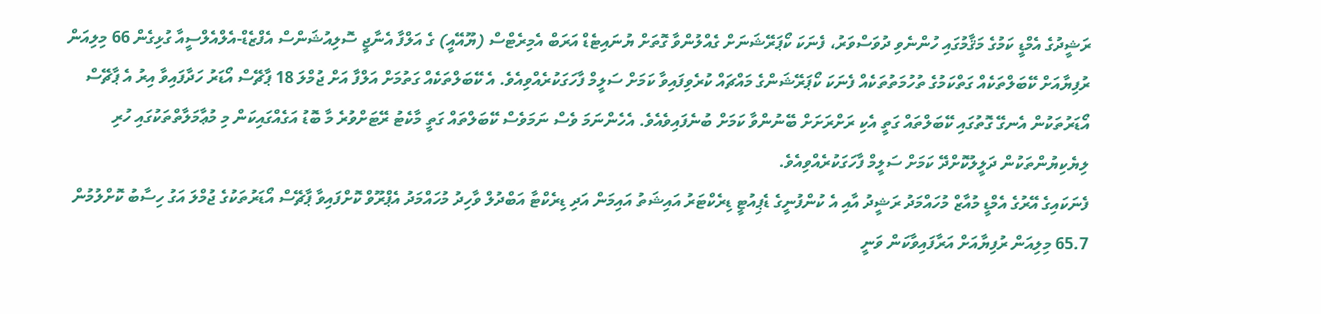ރަޝީދުގެ އެމްޑީ ކަމުގެ މަޤާމުގައި ހުންނެވި ދުވަސްވަރު، ފެނަކަ ކޯޕަރޭޝަނަށް ގެއްލުންވާ ގޮތަށް ޔުނައިޓެޑް އަރަބް އެމިރެޓްސް (ޔޫއޭއީ) ގެ އަލްފާ އެނާޖީ ސޮލިއުޝަންސް އެފްޒެޑް-އެލްއެލްސީއާ ގުޅިގެން 66 މިލިއަން ރުފިޔާއަށް ކޭބަލްތަކެއް ގަތްކަމުގެ ތުހުމަތުތަކެއް ފެނަކަ ކޯޕަރޭޝަންގެ މައްޗައް ކުރެވިފައިވާ ކަމަށް ސަލީމް ފާހަގަކުރެއްވިއެވެ. އެ ކޭބަލްތަކެއް ގަތުމަށް އަލްފާ އަށް ޖުމްލަ 18 ޕާޗޭސް އޯޑަރު ހަދާފައިވާ އިރު އެ ޕާޗޭސް އޯޑަރުތަކުން އެނގޭ ގޮތުގައި ކޭބަލްތައް ގަތީ އެކި ރަށްރަށަށް ބޭނުންވާ ކަމަށް ބުނެފައިވެއެވެ. އެހެންނަމަ ވެސް ނަމަވެސް ކޭބަލްތައް ގަތީ މާކެޓު ރޭޓަށްވުރެ މާ ބޮޑު އަގެއްގައިކަން މި މުޢާމަލާތްތަކުގައި ހުރި ލިޔެކިޔުންތަކުން ދަލީލުކޮށްދޭ ކަމަށް ސަލީމް ފާހަގަކުރެއްވިއެވެ.
ފެނަކައިގެ އޭރުގެ އެމްޑީ މުއާޒް މުހައްމަދު ރަޝީދު އާއި އެ ކުންފުނީގެ ޑެޕިއުޓީ ޑިރެކްޓަރު އައިޝަތު އައިމަން އަދި ޑިރެކްޓާ އަބްދުލް ވާހިދު މުހައްމަދު އެޕްރޫވް ކޮށްފައިވާ ޕާޗޭސް އޯޑަރުތަކުގެ ޖުމްލަ އަގު ހިސާބު ކޮށްލުމުން 65.7 މިލިއަން ރުފިޔާއަށް އަރާފައިވާކަން ވަނީ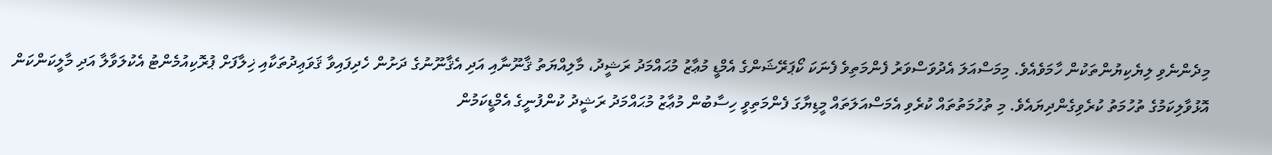މިދެންނެވި ލިޔެކިޔުންތަކުން ހާމަވެއެވެ. މިމަސްއަލަ އެދުވަސްވަރު ފެންމަތިވެ ފެނަކަ ކޯޕަރޭޝަންގެ އެމްޑީ މުޢާޒު މުޙައްމަދު ރަޝީދު، މާލިއްޔަތު ޤާނޫނާއި އަދި އެޤާނޫނުގެ ދަށުން ހެދިފައިވާ ޤަވަޢިދުތަކާއި ޚިލާފަށް ޕުރޮކިއުމެންޓު އެކުލަވާލާ އަދި މާލީކަންކަން އޮޅުވާލިކަމުގެ ތުހުމަތު ކުރެވިގެންދިޔައެވެ. މި ތުހުމަތުތައް ކުރެވި އެމަސްއަލަތައް މީޑިޔާގަ ފެންމަތިވީ ހިސާބުން މުޢާޒު މުޙައްމަދު ރަޝީދު ކުންފުނީގެ އެމްޑީކަމުން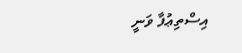އިސްތިޢުފާ ވަނީ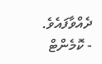ދެއްވާފައެވެ.
- ކޮމެންޓް